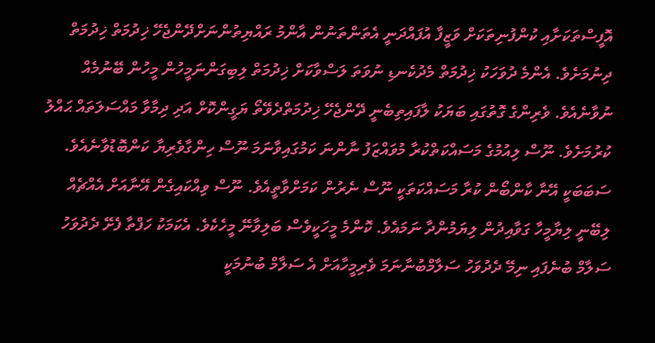އޮފީސްތަކަށާއި ކުންފުނިތަކަށް ވަޒީފާ އުފައްދަނީ އެތަންތަނުން އާންމު ރައްޔިތުންނަށްދޭންޖެހޭ ޚިދުމަތް ޚިދުމަތް ދިނުމަށެވެ. އެންމެ ދުވަހަކު ޚިދުމަތް މެދުކެނޑި ނުވަތަ ލަސްވާކަށް ޚިދުމަތް ލިބިގަންނަމީހުން މީހުން ބޭނުމެއް ނުވާނެއެވެ. ވެރިންގެ ގޮތުގައި ބަޔަކު ލާފައިތިބެނީ ދޭންޖެހޭ ޚިދުމަތްދެވޭތޯ ޔަގީންކޮށް އަދި ދިމާވާ މައްސަލަތައް ޙައްލު ކުރުމަށެވެ. ނޫސް ލިއުމުގެ މަސައްކަތްކުރާ މުވައްޒަފު ނާންނަ ކަމުގައިވާނަމަ ނޫސް ހިންގާވެރިޔާ ކަންބޮޑުވާނެއެވެ. ސަބަބަކީ އޭނާ ކާންބޯން ކުރާ މަސައްކަތަކީ ނޫސް ނެރުން ކަމަށްވާތީއެވެ. ނޫސް ވިއްކައިގެން އޭނާއަށް އެއްޗެއް ލިބޭނީ ލިޔާމީހާ ގަވާއިދުން ލިޔަމުންދާ ނަމައެވެ. ކޮންމެ މީހަކީވެސް ބަލިވާނޭ މީހެކެވެ. އެކަމަކު ހަފްތާ ފެށޭ ދެދުވަހު ސަލާމް ބުނެފައި ނިމޭ ދެދުވަހު ސަލާމްބުނާނަމަ ވެރިމީހާއަށް އެ ސަލާމް ބުނުމަކީ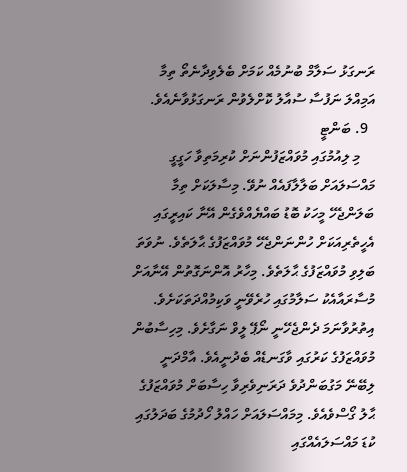ރަނގަޅު ސަލާމް ބުނުމެއް ކަމަށް ބެލެވިދާނެތޯ ތިމާ އަމިއްލަ ނަފުސާ ސުއާލު ކޮށްލެވުން ރަނގަޅުވާނެއެވެ.
  9. ބަންޓީ
    މި ލިއުމުގައި މުވައްޒަފުންނަށް ކުރިމަތިވާ ހަގީގީ މައްސަލައަށް ބަލާލާފައެއް ނުވޭ. މިސާލަކަށް ތިމާ ބަލަންޖެހޭ މީހަކު ބޮޑު ބައްޔެއްވެގެން އޭނާ ކައިރީގައި އެހީތެރިއަކަށް ހުންނަންޖެހޭ މުވައްޒަފުގެ ޙާލަތެވެ. ނުވަތަ ބަލިވި މުވައްޒަފުގެ ޙާލަތެވެ. މިހާރު އޮންނަގޮތުން އޭނާއަށް މުސާރައާއެކު ސަލާމުގައި ހުރެވޭނީ ވަކިމުއްދަތަކަށެވެ. އިތުރުވާނަމަ ދެންޖެހޭނީ ނޯޕޭ ލީވް ނަގާށެވެ. މިހިސާބުން މުވައްޒަފުގެ ކަރުގައި ވާގަނޑެއް ބެދުނީއެވެ. އާމްދަނީ ލިބޭނޭ މަގުބަންދުވެ ދަރަނިވެރިވާ ހިސާބަށް މުވައްޒަފުގެ ޙާލު ގޯސްވެއެވެ. މިމައްސަލައަށް ހައްލު ހޯދުމުގެ ބަދަލުގައި ކުޑަ މައްސަލައެއްގައި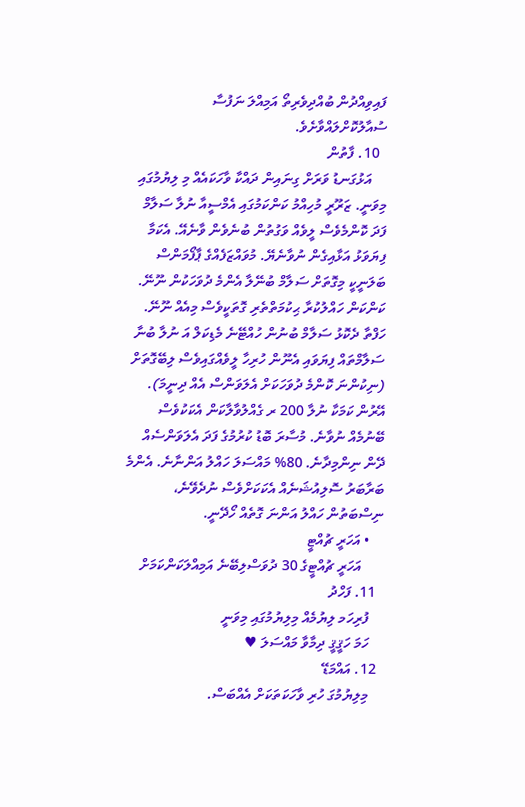ފައިވިއްދުން ބުއްދިވެރިތޯ އަމިއްލަ ނަފުސާ ސުއާލުކޮށްލައްވާށެވެ.
  10. ފާތުން
    އަޅުގަނޑު ވަރަށް ގިނައިން ދައްކާ ވާހަކައެއް މި ލިޔުމުގައި މިވަނީ. ޒަރޫރީ މުހިއްމު ކަންކަމުގައި އެމްސީއާ ނުލާ ސަލާމް ފަދަ ކޮންމެވެސް ލީވެއް ވަގުތުން ބުނެވެން ވާނެއޭ. އެކަމާ ފިޔަވަޅު އަޅާއިގެން ނުވާނެޔޭ. މުވައްޒަފެއްގެ ޕާފޯމަންސް ބަލަނީކީ މިގޮތަށް ސަލާމް ބުނޭލާ އެންމެ ދުވަހަކުން ނޫނޭ. ކަންކަން ހައްލުކުރާ ޙިކުމަތްތެރި ގޮތަކީވެސް މިއެއް ނޫނޭ. ހަފްތާ ދެކޮޅު ސަލާމް ބުނުން ހުއްޓޭނެ މެޑިކަލް އަ ނުލާ ބުނާ ސަލާމްތައް ފިޔަވައި އެނޫން ހުރިހާ ލީވެއްގައިވެސް ލިބޭގޮތަށް (ނިކުންނަ ކޮންމެ ދުވަހަކަށް އެލަވަންސް އެއް ދިނީމަ). އޭރުން ކަމަކާ ނުލާ 200 ރ ގެއްލުވާލާކަން އެކަކުވެސް ބޭނުމެއް ނުވާނެ. މުސާރަ ބޮޑު ކުރުމުގެ ފަދަ އެލަވަންސެއް ދޭން ނިންމިދާނެ. 80% މައްސަލަ ހައްލު އަންނާނެ. އެންމެ ބަރާބަރު ސޮލިއުޝަނެއް އެކަކަށްވެސް ނުދެވޭނެ، ނިސްބަތުން ހައްލު އަންނަ ގޮތެއް ހޯދޭނީ.
    • އަހަރީ ޗުއްޓީ
      އަހަރީ ޗުއްޓީގެ 30 ދުވަސްލިބޭނެ އަމިއްލަކަންކަމަށް
  11. ފަހްދު
    ފުރިހަމ ލިޔުމެއް މިލިޔުމުގައި މިވަނީ
    ހަމަ ހަޤީޤީ ދިމާވާ މައްސަލަ ♥
  12. އައްމަޑޭ
    މިލިޔުމުގަ ހުރި ވާހަކަތަކަށް އެއްބަސް.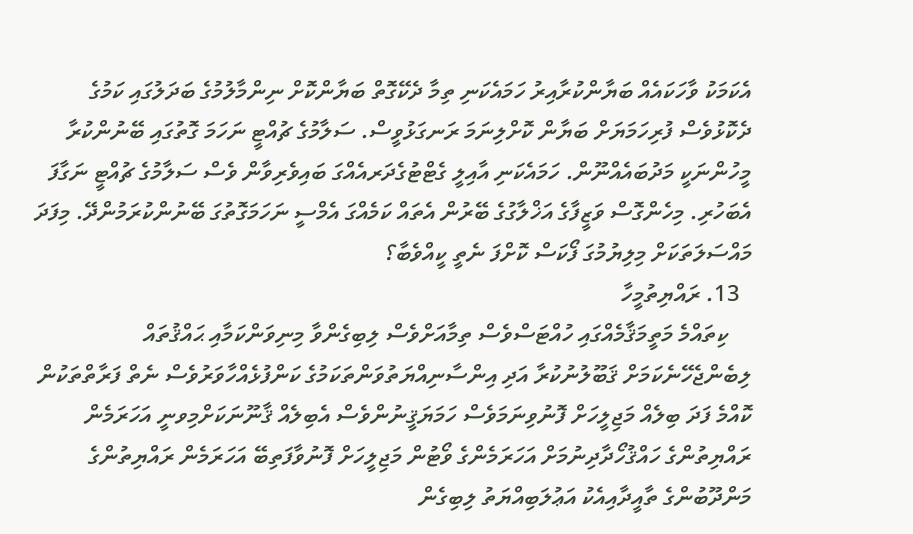އެކަމަކު ވާހަކައެއް ބަޔާންކުރާއިރު ހަމައެކަނި ތިމާ ދެކޭގޮތް ބަޔާންކޮށް ނިންމާލުމުގެ ބަދަލުގައި ކަމުގެ ދެކޮޅުވެސް ފުރިހަމަޔަށް ބަޔާން ކޮށްލިނަމަ ރަނގަޅުވީސް. ސަލާމުގެ ޗުއްޓީ ނަހަމަ ގޮތުގައި ބޭނުންކުރާ މީހުންނަކީ މަދުބައެއްނޫން. ހަމައެކަނި އާއިލީ ގެޓްޓުގެދަރއެއްގަ ބައިވެރިވާން ވެސް ސަލާމުގެ ޗުއްޓީ ނަގާފަ އެބަހުރި. މިހެންގޮސް ވަޒީފާގެ އަޚްލާގުގެ ބޭރުން އެތައް ކަމެއްގަ އެމްސީ ނަހަމަގޮތުގަ ބޭނުންކުރަމުންދޭ. މިފަދަ މައްސަލަތަކަށް މިލިޔުމުގަ ފޯކަސް ކޮށްފަ ނެތީ ކީއްވެބާ؟
  13. ރައްޔިތުމީހާ
    ކިތައްމެ މަތީމަޤާމެއްގައި ހުއްޓަސްވެސް ތިމާއަށްވެސް ލިބިގެންވާ މިނިވަންކަމާއި ޙައްޤުތައް ލިބެންޖެހޭނެކަމަށް ޤަބޫލުނުކުރާ އަދި އިންސާނިއްޔަތުވަންތަކަމުގެ ކަންފުޅެއްހާވަރުވެސް ނެތް ފަރާތްތަކުން ކޮއްމެ ފަދަ ބިލެއް މަޖިލީހަށް ފޮނުވިނަމަވެސް ހަމަޔަޤީނުންވެސް އެބިލެއް ޤާނޫނަކަށްމިވނީ އަހަރަމެން ރައްޔިތުންގެ ހައްޤުހޯދާދިނުމަށް އަހަރަމެންގެ ވޯޓުން މަޖިލީހަށް ފޮނުވާފަތިބޭ އަހަރަމެން ރައްޔިތުންގެ މަންދޫބުންގެ ތާއީދާއިއެކު އަޢުލަބިއްޔަތު ލިބިގެން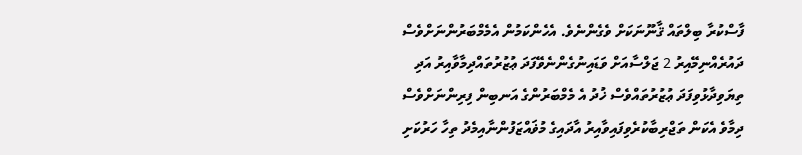ފާސްކުރާ ބިލްތައް ޤާނޫނަކަށް ވެގެންނެވެ. އެހެންކަމުން އެމެމްބަރުންނަށްވެސް ދައުރެއްނިމޭއިރު 2 ޖަލްސާއަށް ވަޑައިނުގެންނެވޭފަދަ ޢުޒުރުތައްދިމާވާއިރު އަދި ތިޔަވިދާޅުވިފަދަ ޢުޒުރުތައްވެސް ޚުދު އެ މެމްބަރުންގެ އަނބިން ފިރިންނަށްވެސް ދިމާވެ އެކަން ތަޖްރިބާކުރެވިފައިވާއިރު އާދައިގެ މުޥައްޒަފުންނާއިމެދު ތިހާ ހަރުކަށި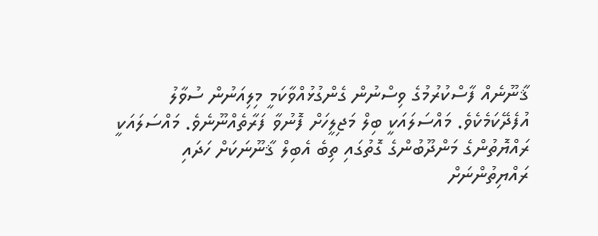ޤާނޫނެއް ފާސްކުރުމުގެ ވިސްނުން ގެންގުޅުއްވާކަމީ މިލިއަނުން ސުވާލު އުފެދޭކަމެކެވެ. މައްސަލައަކީ ބިލް މަޖިލީހަށް ފޮނުވާ ފަރާތެއްނޫނެވެ. މައްސަލައަކީ ރައްޔޮތުންގެ މަންދޫބުންގެ ގޮތުގައި ތިބެ އެބިލް ޤާނޫނަކަށް ހަދައި ރައްޔިތުންނަށް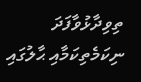ތިވިދާޅުވާފަދަ ނިކަމެތިކަމާއި ޙާލުގައި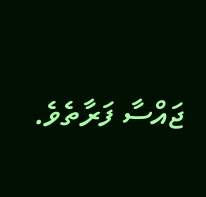ޖައްސާ ފަރާތެވެ.